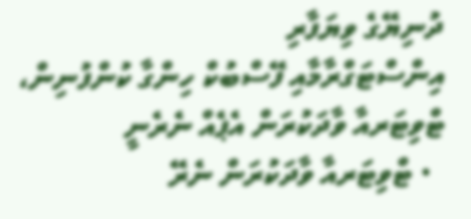ދުނިޔޭގެ ވިޔަފާރި
އިންސްޓަގްރާމާއި ފޭސްބުކް ހިންގާ ކުންފުނިން، ޓްވިޓަރއާ ވާދަކުރަން އެޕެއް ނެރެނީ
  • ޓްވިޓަރއާ ވާދަކުރަން ނެރޭ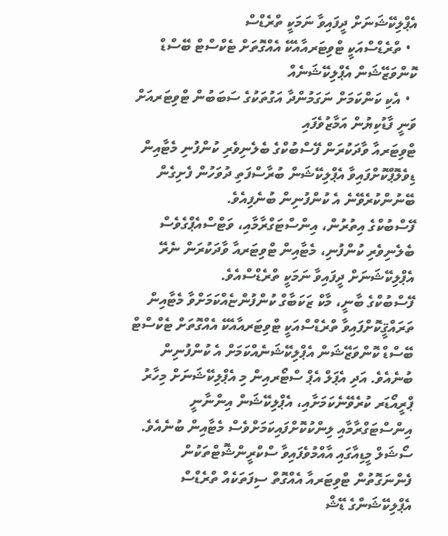އެޕްލިކޭޝަނަށް ދީފައިވާ ނަމަކީ ތްރެޑްސް
  • ތްރެޑްސްއަކީ ޓްވިޓަރއާއެކޭ އެއްގޮތަށް ޓެކްސްޓް ބޭސްޑް ކޮންވަޒޭޝަން އެޕްލިކޭޝަނެއް
  • އެކި ކަންކަމަށް ނަގަމުންދާ އަގުތަކުގެ ސަބަބުން ޓްވިޓަރއަށް ވަނީ ފާޑުކިޔުން އަމާޒުވެފައި
ޓްވިޓަރއާ ވާދަކުރަން ފޭސްބުކްގެ ބެލެނިވެރި ކުންފުނި މެޓާއިން ޑިވެލޮޕްކޮށްފައިވާ އެޕްލިކޭޝަން ބުރާސްފަތި ދުވަހުން ފެށިގެން ބޭނުންކުރެވޭނެ އެ ކުންފުނިން ބުނެފިއެވެ.
ފޭސްބުކްގެ އިތުރުން، އިންސްޓަގްރާމާއި، ވަޓްސްއެޕްގެވެސް ބެލެނިވެރި ކުންފުނި، މެޓާއިން ޓްވިޓަރއާ ވާދަކުރަން ނެރޭ އެޕްލިކޭޝަނަށް ދީފައިވާ ނަމަކީ ތްރެޑްސްއެވެ.
ފޭސްބުކްގެ ބާނީ، މާކް ޒަކަބާގް ކުންފުންޏެއްކަމަށްވާ މެޓާއިން ތަރައްޤީކޮށްފައިވާ ތްރެޑްސްއަކީ ޓްވިޓަރއާއެކޭ އެއްގޮތަށް ޓެކްސްޓް ބޭސްޑް ކޮންވަޒޭޝަން އެޕްލިކޭޝަނެއްކަމަށް އެ ކުންފުނިން ބުނެއެވެ. އަދި އެޕަލް އެޕް ސްޓޯރއިން މި އެޕްލިކޭޝަނަށް މިހާރު ޕްރީއޯޑަރ ކުރެވޭނެކަމަށާއި، އެޕްލިކޭޝަން އިންނާނީ އިންސްޓަގްރާމާއި ލިންކުކޮށްފައިކަމަށްވެސް މެޓާއިން ބުނެއެވެ.
ސޯޝަލް މީޑިއާގައި އާއްމުވެފައިވާ ސްކްރީންޝޮޓްތަކުން ފެންނަގޮތުން ޓްވިޓަރއާ އެއްގޮތް ސިފަތަކެއް ތްރެޑްސް އެޕްލިކޭޝަންގެ ޑޭޝް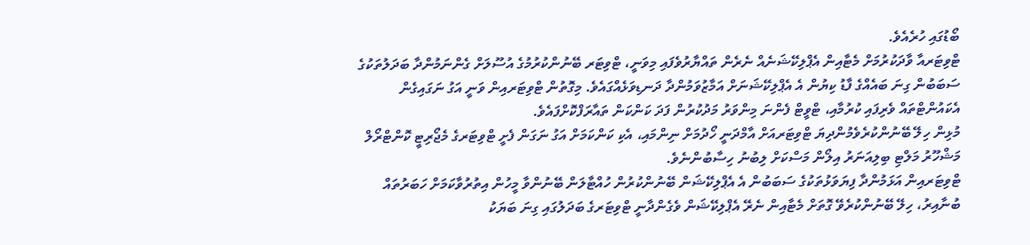ބޯޑުގައި ހުރެއެވެ.
ޓްވިޓަރއާ ވާދަކުރުމަށް މެޓާއިން އެޕްލިކޭޝަނެއް ނެރެން ތައްޔާރުވެފައި މިވަނީ، ޓްވިޓަރ ބޭނުންކުރުމުގެ އުސޫލަށް ގެންނަމުންދާ ބަދަލުތަކުގެ ސަބަބުން ގިނަ ބައެއްގެ ފާޑު ކިޔުން އެ އެޕްލިކޭޝަނަށް އަމާޒުވަމުންދާ ދަނޑިވަޅެއްގައެވެ. މިގޮތުން ޓްވިޓަރއިން ވަނީ އަގު ނަގައިގެން އެކައުންޓްތައް ވެރިފައި ކުރުމާއި، ޓްވީޓް ފެންނަ މިންވަރު މަދުކުރުން ފަދަ ކަންކަން ތައާރަފްކޮށްފައެވެ.
މުޅިން ހިލޭ ބޭނުންކުރެވެމުންދިޔަ ޓްވިޓަރއަށް އާމްދަނީ ހޯދުމަށް ނިންމައި، އެކި ކަންކަމަށް އަގު ނަގަން ފެށީ ޓްވިޓަރގެ މެޖޯރިޓީ ކޮންޓްރޯލް މަޝްހޫރު މަލްޓި ބިލިއަނަރު އިލޯން މަސްކަށް ލިބުނު ހިސާބުންނެވެ.
ޓްވިޓަރއިން އަޅަމުންދާ ފިޔަވަޅުތަކުގެ ސަބަބުން އެ އެޕްލިކޭޝަން ބޭނުންކުރުން ހުއްޓާލަން ބޭނުންވާ މީހުން އިތުރުވާކަމަށް ހަބަރުތައް ބުނާއިރު، ހިލޭ ބޭނުންކުރެވޭ ގޮތަށް މެޓާއިން ނެރޭ އެޕްލިކޭޝަން ވެގެންދާނީ ޓްވިޓަރގެ ބަދަލުގައި ގިނަ ބަޔަކު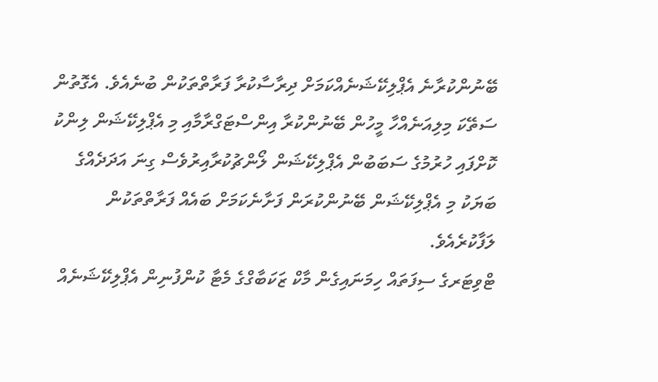ބޭނުންކުރާނެ އެޕްލިކޭޝަނެއްކަމަށް ދިރާސާކުރާ ފަރާތްތަކުން ބުނެއެވެ. އެގޮތުން ސަތޭކަ މިލިއަނެއްހާ މީހުން ބޭނުންކުރާ އިންސްޓަގްރާމާއި މި އެޕްލިކޭޝަން ލިންކު ކޮށްފައި ހުރުމުގެ ސަބަބުން އެޕްލިކޭޝަން ލޯންޗުކުރާއިރުވެސް ގިނަ އަދަދެއްގެ ބަޔަކު މި އެޕްލިކޭޝަން ބޭނުންކުރަން ފަށާނެކަމަށް ބައެއް ފަރާތްތަކުން ލަފާކުރެއެވެ.
ޓްވިޓަރގެ ސިފަތައް ހިމަނައިގެން މާކް ޒަކަބާގްގެ މެޓާ ކުންފުނިން އެޕްލިކޭޝަނެއް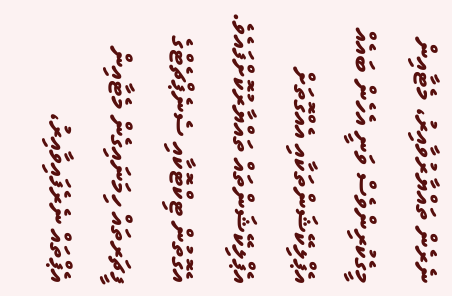ނެރެން ތައްޔާރުވާއިރު، މެޓާއިން މީގެކުރިންވެސް ވަނީ އެހެން ބައެއް އެޕްލިކޭޝަންތަކާއި އެއްގޮތަށް އެޕްލިކޭޝަންތައް ތައްޔާރުކޮށްފައެވެ. އެގޮތުން ޓިކްޓޮކާއި ސެނެޕްޗެޓްގެ ފީޗަރތައް ހިމަނައިގެން މެޓާއިން އެޕްތައް ނެރެފައިވާއިރު،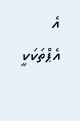އެ އެޕްތަކަކީ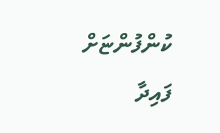ކުންފުންޏަށް ފައިދާ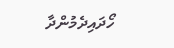ހޯދައިދެމުންދާ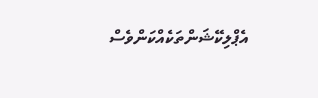އެޕްލިކޭޝަންތަކެއްކަންވެސް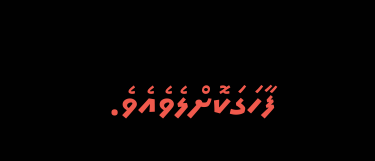ފާހަގަކޮށްލެވެއެވެ.